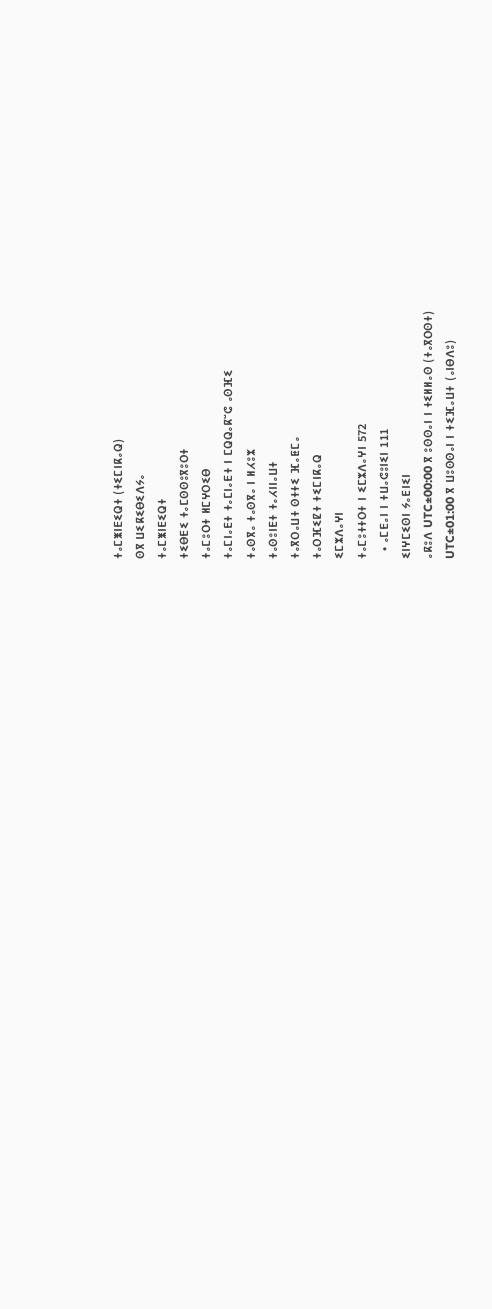ⵜⴰⵎⵥⵏⴹⵉⵕⵜ (ⵜⵉⵎⵏⴽⴰⵕ)
ⵙⴳ ⵡⵉⴽⵉⴱⵉⴷⵢⴰ
ⵜⴰⵎⵥⵏⴹⵉⵕⵜ
ⵜⵉⴱⴹⵉ ⵜⴰⵎⵙⵙⵓⴳⵓⵔⵜ
ⵜⴰⵎⵓⵔⵜ ⵍⵎⵖⵔⵉⴱ
ⵜⴰⵎⵏⴰⴹⵜ ⵜⴰⵎⵏⴰⴹⵜ ⵏ ⵎⵕⵕⴰⴽⵯⵛ ⴰⵙⴼⵉ
ⵜⴰⵙⴳⴰ ⵜⴰⵙⴳⴰ ⵏ ⵍⵃⵓⵣ
ⵜⴰⵙⵓⵏⴹⵜ ⵜⴰⵃⵏⵏⴰⵡⵜ
ⵜⴰⴳⵔⴰⵡⵜ ⵙⵜⵜⵉ ⴼⴰⵟⵎⴰ
ⵜⴰⵔⴼⵉⵇⵜ ⵜⵉⵎⵏⴽⴰⵕ
ⵉⵎⵣⴷⴰⵖⵏ
ⵜⴰⵎⵓⵜⵜⵔⵜ ⵏ ⵉⵎⵣⴷⴰⵖⵏ 572
  • ⴰⵎⴹⴰⵏ ⵏ ⵜⵡⴰⵛⵓⵏⵉⵏ 111
ⵉⵏⵖⵎⵉⵙⵏ ⵢⴰⴹⵏⵉⵏ
ⴰⴽⵓⴷ UTC±00:00 ⴳ ⵓⵙⵙⴰⵏ ⵏ ⵜⵉⵍⵍⴰⵙ (ⵜⴰⴳⵔⵙⵜ)
UTC±01:00 ⴳ ⵡⵓⵙⵙⴰⵏ ⵏ ⵜⵉⴼⴰⵡⵜ (ⴰⵏⴱⴷⵓ)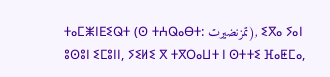ⵜⴰⵎⵥⵏⴹⵉⵕⵜ (ⵙ ⵜⵄⵕⴰⴱⵜ: تمزنضيرت), ⵉⴳⴰ ⵢⴰⵏ ⵓⵙⵓⵏ ⵉⵎⵓⵏⵏ, ⵢⵉⵍⵉ ⴳ ⵜⴳⵔⴰⵡⵜ ⵏ ⵙⵜⵜⵉ ⴼⴰⵟⵎⴰ,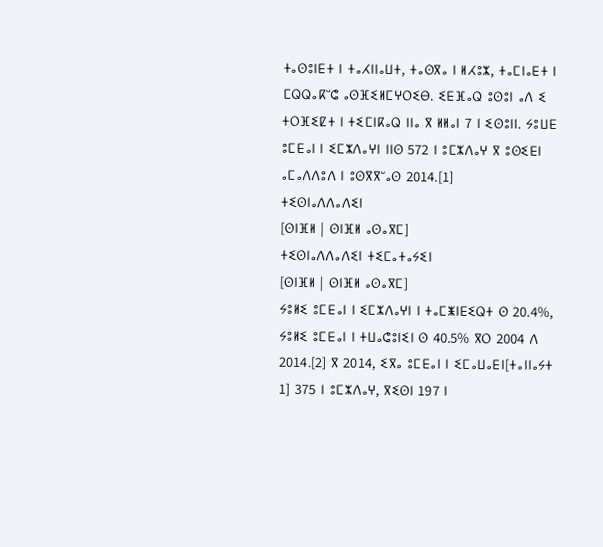ⵜⴰⵙⵓⵏⴹⵜ ⵏ ⵜⴰⵃⵏⵏⴰⵡⵜ, ⵜⴰⵙⴳⴰ ⵏ ⵍⵃⵓⵣ, ⵜⴰⵎⵏⴰⴹⵜ ⵏ ⵎⵕⵕⴰⴽⵯⵛ ⴰⵙⴼⵉⵍⵎⵖⵔⵉⴱ. ⵉⴹⴼⴰⵕ ⵓⵙⵓⵏ ⴰⴷ ⵉ ⵜⵔⴼⵉⵇⵜ ⵏ ⵜⵉⵎⵏⴽⴰⵕ ⵏⵏⴰ ⴳ ⵍⵍⴰⵏ 7 ⵏ ⵉⵙⵓⵏⵏ. ⵢⵓⵡⴹ ⵓⵎⴹⴰⵏ ⵏ ⵉⵎⵣⴷⴰⵖⵏ ⵏⵏⵙ 572 ⵏ ⵓⵎⵣⴷⴰⵖ ⴳ ⵓⵙⵉⴹⵏ ⴰⵎⴰⴷⴷⵓⴷ ⵏ ⵓⵙⴳⴳⵯⴰⵙ 2014.[1]
ⵜⵉⵙⵏⴰⴷⴷⴰⴷⵉⵏ
[ⵙⵏⴼⵍ | ⵙⵏⴼⵍ ⴰⵙⴰⴳⵎ]
ⵜⵉⵙⵏⴰⴷⴷⴰⴷⵉⵏ ⵜⵉⵎⴰⵜⴰⵢⵉⵏ
[ⵙⵏⴼⵍ | ⵙⵏⴼⵍ ⴰⵙⴰⴳⵎ]
ⵢⵓⵍⵉ ⵓⵎⴹⴰⵏ ⵏ ⵉⵎⵣⴷⴰⵖⵏ ⵏ ⵜⴰⵎⵥⵏⴹⵉⵕⵜ ⵙ 20.4%, ⵢⵓⵍⵉ ⵓⵎⴹⴰⵏ ⵏ ⵜⵡⴰⵛⵓⵏⵉⵏ ⵙ 40.5% ⴳⵔ 2004 ⴷ 2014.[2] ⴳ 2014, ⵉⴳⴰ ⵓⵎⴹⴰⵏ ⵏ ⵉⵎⴰⵡⴰⴹⵏ[ⵜⴰⵏⵏⴰⵢⵜ 1] 375 ⵏ ⵓⵎⵣⴷⴰⵖ, ⴳⵉⵙⵏ 197 ⵏ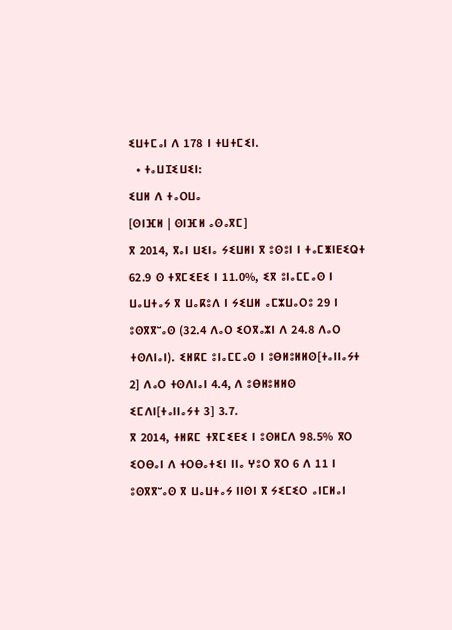ⵉⵡⵜⵎⴰⵏ ⴷ 178 ⵏ ⵜⵡⵜⵎⵉⵏ.
  • ⵜⴰⵡⵊⵉⵡⵉⵏ:
ⵉⵡⵍ ⴷ ⵜⴰⵔⵡⴰ
[ⵙⵏⴼⵍ | ⵙⵏⴼⵍ ⴰⵙⴰⴳⵎ]
ⴳ 2014, ⴳⴰⵏ ⵡⵉⵏⴰ ⵢⵉⵡⵍⵏ ⴳ ⵓⵙⵓⵏ ⵏ ⵜⴰⵎⵥⵏⴹⵉⵕⵜ 62.9 ⵙ ⵜⴳⵎⵉⴹⵉ ⵏ 11.0%, ⵉⴳ ⵓⵏⴰⵎⵎⴰⵙ ⵏ ⵡⴰⵡⵜⴰⵢ ⴳ ⵡⴰⴽⵓⴷ ⵏ ⵢⵉⵡⵍ ⴰⵎⵣⵡⴰⵔⵓ 29 ⵏ ⵓⵙⴳⴳⵯⴰⵙ (32.4 ⴷⴰⵔ ⵉⵔⴳⴰⵣⵏ ⴷ 24.8 ⴷⴰⵔ ⵜⵙⴷⵏⴰⵏ). ⵉⵍⴽⵎ ⵓⵏⴰⵎⵎⴰⵙ ⵏ ⵓⴱⵍⵓⵍⵍⵙ[ⵜⴰⵏⵏⴰⵢⵜ 2] ⴷⴰⵔ ⵜⵙⴷⵏⴰⵏ 4.4, ⴷ ⵓⴱⵍⵓⵍⵍⵙ ⵉⵎⴷⵏ[ⵜⴰⵏⵏⴰⵢⵜ 3] 3.7.
ⴳ 2014, ⵜⵍⴽⵎ ⵜⴳⵎⵉⴹⵉ ⵏ ⵓⵙⵍⵎⴷ 98.5% ⴳⵔ ⵉⵔⴱⴰⵏ ⴷ ⵜⵔⴱⴰⵜⵉⵏ ⵏⵏⴰ ⵖⵓⵔ ⴳⵔ 6 ⴷ 11 ⵏ ⵓⵙⴳⴳⵯⴰⵙ ⴳ ⵡⴰⵡⵜⴰⵢ ⵏⵏⵙⵏ ⴳ ⵢⵉⵎⵉⵔ ⴰⵏⵎⵍⴰⵏ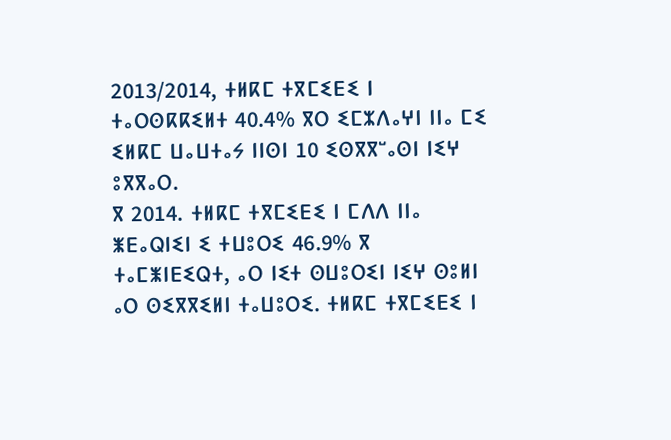2013/2014, ⵜⵍⴽⵎ ⵜⴳⵎⵉⴹⵉ ⵏ ⵜⴰⵔⵙⴽⴽⵉⵍⵜ 40.4% ⴳⵔ ⵉⵎⵣⴷⴰⵖⵏ ⵏⵏⴰ ⵎⵉ ⵉⵍⴽⵎ ⵡⴰⵡⵜⴰⵢ ⵏⵏⵙⵏ 10 ⵉⵙⴳⴳⵯⴰⵙⵏ ⵏⵉⵖ ⵓⴳⴳⴰⵔ.
ⴳ 2014. ⵜⵍⴽⵎ ⵜⴳⵎⵉⴹⵉ ⵏ ⵎⴷⴷ ⵏⵏⴰ ⵥⴹⴰⵕⵏⵉⵏ ⵉ ⵜⵡⵓⵔⵉ 46.9% ⴳ ⵜⴰⵎⵥⵏⴹⵉⵕⵜ, ⴰⵔ ⵏⵉⵜ ⵙⵡⵓⵔⵉⵏ ⵏⵉⵖ ⵙⵓⵍⵏ ⴰⵔ ⵙⵉⴳⴳⵉⵍⵏ ⵜⴰⵡⵓⵔⵉ. ⵜⵍⴽⵎ ⵜⴳⵎⵉⴹⵉ ⵏ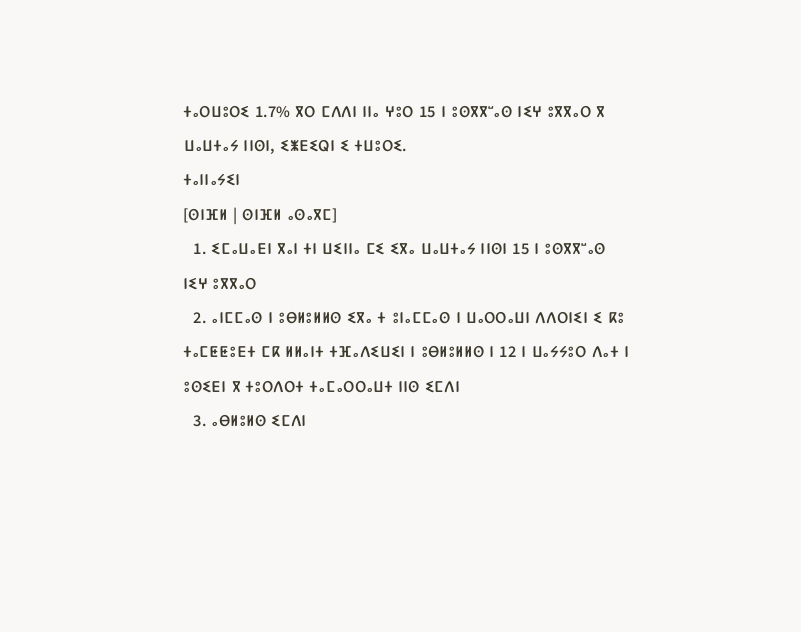ⵜⴰⵔⵡⵓⵔⵉ 1.7% ⴳⵔ ⵎⴷⴷⵏ ⵏⵏⴰ ⵖⵓⵔ 15 ⵏ ⵓⵙⴳⴳⵯⴰⵙ ⵏⵉⵖ ⵓⴳⴳⴰⵔ ⴳ ⵡⴰⵡⵜⴰⵢ ⵏⵏⵙⵏ, ⵉⵥⴹⵉⵕⵏ ⵉ ⵜⵡⵓⵔⵉ.
ⵜⴰⵏⵏⴰⵢⵉⵏ
[ⵙⵏⴼⵍ | ⵙⵏⴼⵍ ⴰⵙⴰⴳⵎ]
  1. ⵉⵎⴰⵡⴰⴹⵏ ⴳⴰⵏ ⵜⵏ ⵡⵉⵏⵏⴰ ⵎⵉ ⵉⴳⴰ ⵡⴰⵡⵜⴰⵢ ⵏⵏⵙⵏ 15 ⵏ ⵓⵙⴳⴳⵯⴰⵙ ⵏⵉⵖ ⵓⴳⴳⴰⵔ
  2. ⴰⵏⵎⵎⴰⵙ ⵏ ⵓⴱⵍⵓⵍⵍⵙ ⵉⴳⴰ ⵜ ⵓⵏⴰⵎⵎⴰⵙ ⵏ ⵡⴰⵔⵔⴰⵡⵏ ⴷⴷⵔⵏⵉⵏ ⵉ ⴽⵓ ⵜⴰⵎⵟⵟⵓⴹⵜ ⵎⴽ ⵍⵍⴰⵏⵜ ⵜⴼⴰⴷⵉⵡⵉⵏ ⵏ ⵓⴱⵍⵓⵍⵍⵙ ⵏ 12 ⵏ ⵡⴰⵢⵢⵓⵔ ⴷⴰⵜ ⵏ ⵓⵙⵉⴹⵏ ⴳ ⵜⵓⵔⴷⵔⵜ ⵜⴰⵎⴰⵔⵔⴰⵡⵜ ⵏⵏⵙ ⵉⵎⴷⵏ
  3. ⴰⴱⵍⵓⵍⵙ ⵉⵎⴷⵏ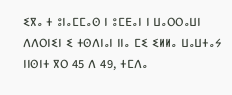ⵉⴳⴰ ⵜ ⵓⵏⴰⵎⵎⴰⵙ ⵏ ⵓⵎⴹⴰⵏ ⵏ ⵡⴰⵔⵔⴰⵡⵏ ⴷⴷⵔⵏⵉⵏ ⵉ ⵜⵙⴷⵏⴰⵏ ⵏⵏⴰ ⵎⵉ ⵉⵍⵍⴰ ⵡⴰⵡⵜⴰⵢ ⵏⵏⵙⵏⵜ ⴳⵔ 45 ⴷ 49, ⵜⵎⴷⴰ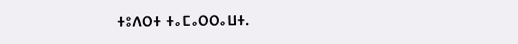ⵜⵓⴷⵔⵜ ⵜⴰⵎⴰⵔⵔⴰⵡⵜ.